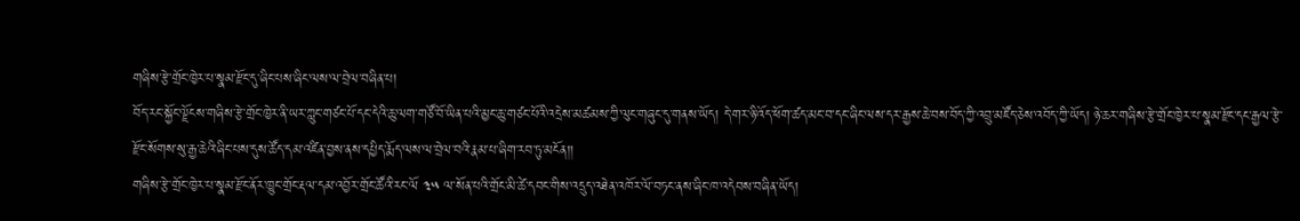གཞིས་རྩེ་གྲོང་ཁྱེར་པ་སྣམ་རྫོང་དུ་ཞིང་པས་ཞིང་ལས་ལ་བྲེལ་བཞིན་པ།
བོད་རང་སྐྱོང་ལྗོངས་གཞིས་རྩེ་གྲོང་ཁྱེར་ནི་ཡར་ཀླུང་གཙང་པོ་དང་དེའི་ཆུ་ལག་གཙོ་བོ་ཡིན་པའི་མྱང་ཆུ་གཙང་པོའི་འདྲེས་མཚམས་ཀྱི་ལུང་གཞུང་དུ་གནས་ཡོད། དེ་གར་ཉི་འོད་ཕོག་ཚད་མང་བ་དང་ཞིང་ལས་དར་རྒྱས་ཆེ་བས་བོད་ཀྱི་འབྲུ་མཛོད་ཅེས་འབོད་ཀྱི་ཡོད། ཉེ་ཆར་གཞིས་རྩེ་གྲོང་ཁྱེར་པ་སྣམ་རྫོང་དང་རྒྱལ་རྩེ་རྫོང་སོགས་སུ་རྒྱ་ཆེའི་ཞིང་པས་དུས་ཚོད་དམ་འཛིན་བྱས་ནས་དཔྱིད་རྨོད་ལས་ལ་བྲེལ་བའི་རྣམ་པ་ཞིག་རབ་ཏུ་མངོན།།
གཞིས་རྩེ་གྲོང་ཁྱེར་པ་སྣམ་རྫོང་ནོར་ཁྱུང་གྲོང་རྡལ་དམ་འབྱོར་གྲོང་ཚོའི་རང་ལོ ༣༥ ལ་སོན་པའི་གྲོང་མི་ཚེ་དབང་གིས་འདྲུད་འཐེན་འཁོར་ལོ་བཏང་ནས་ཞིང་ཁ་འདེབས་བཞིན་ཡོད།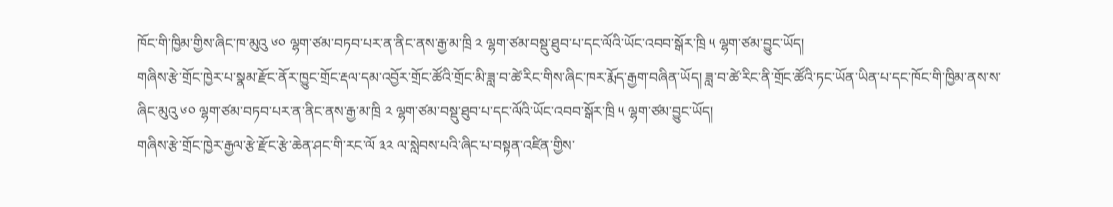ཁོང་གི་ཁྱིམ་གྱིས་ཞིང་ཁ་མུའུ ༦༠ ལྷག་ཙམ་བཏབ་པར་ན་ནིང་ནས་རྒྱ་མ་ཁྲི ༢ ལྷག་ཙམ་བསྡུ་ཐུབ་པ་དང་ལོའི་ཡོང་འབབ་སྒོར་ཁྲི ༥ ལྷག་ཙམ་བྱུང་ཡོད།
གཞིས་རྩེ་གྲོང་ཁྱེར་པ་སྣམ་རྫོང་ནོར་ཁྱུང་གྲོང་རྡལ་དམ་འབྱོར་གྲོང་ཚོའི་གྲོང་མི་ཟླ་བ་ཚེ་རིང་གིས་ཞིང་ཁར་རྨོད་རྒྱག་བཞིན་ཡོད། ཟླ་བ་ཚེ་རིང་ནི་གྲོང་ཚོའི་ཏང་ཡོན་ཡིན་པ་དང་ཁོང་གི་ཁྱིམ་ནས་ས་ཞིང་མུའུ ༦༠ ལྷག་ཙམ་བཏབ་པར་ན་ནིང་ནས་རྒྱ་མ་ཁྲི ༢ ལྷག་ཙམ་བསྡུ་ཐུབ་པ་དང་ལོའི་ཡོང་འབབ་སྒོར་ཁྲི ༥ ལྷག་ཙམ་བྱུང་ཡོད།
གཞིས་རྩེ་གྲོང་ཁྱེར་རྒྱལ་རྩེ་རྫོང་རྩེ་ཆེན་ཤང་གི་རང་ལོ ༣༢ ལ་སླེབས་པའི་ཞིང་པ་བསྟན་འཛིན་གྱིས་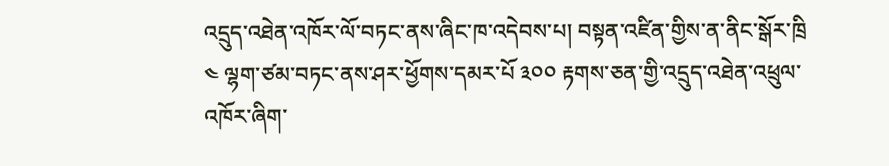འདྲུད་འཐེན་འཁོར་ལོ་བཏང་ནས་ཞིང་ཁ་འདེབས་པ། བསྟན་འཛིན་གྱིས་ན་ནིང་སྒོར་ཁྲི ༤ ལྷག་ཙམ་བཏང་ནས་ཤར་ཕྱོགས་དམར་པོ ༣༠༠ རྟགས་ཅན་གྱི་འདྲུད་འཐེན་འཕྲུལ་འཁོར་ཞིག་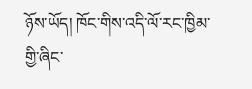ཉོས་ཡོད། ཁོང་གིས་འདི་ལོ་རང་ཁྱིམ་གྱི་ཞིང་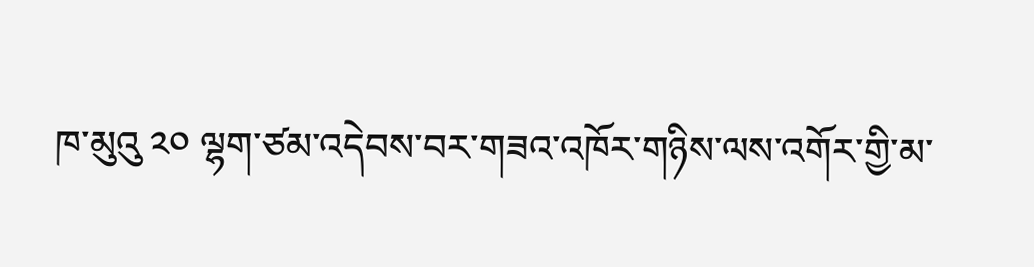ཁ་མུའུ ༢༠ ལྷག་ཙམ་འདེབས་བར་གཟའ་འཁོར་གཉིས་ལས་འགོར་གྱི་མ་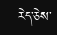རེད་ཅེས་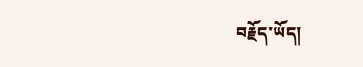བརྗོད་ཡོད།